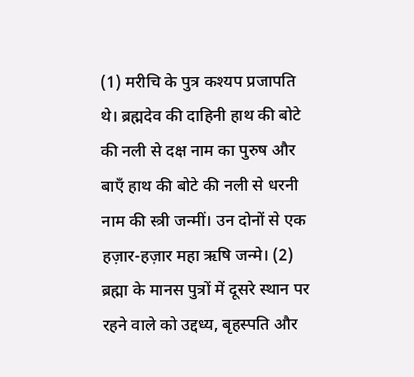(1) मरीचि के पुत्र कश्यप प्रजापति थे। ब्रह्मदेव की दाहिनी हाथ की बोटे की नली से दक्ष नाम का पुरुष और बाएँ हाथ की बोटे की नली से धरनी नाम की स्त्री जन्मीं। उन दोनों से एक हज़ार-हज़ार महा ऋषि जन्मे। (2) ब्रह्मा के मानस पुत्रों में दूसरे स्थान पर रहने वाले को उद्दध्य, बृहस्पति और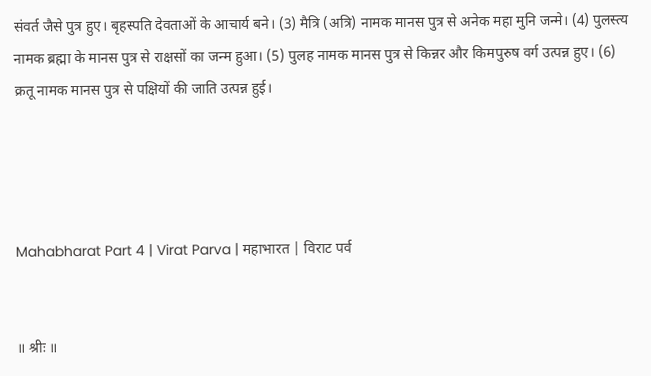संवर्त जैसे पुत्र हुए। बृहस्पति देवताओं के आचार्य बने। (3) मैत्रि (अत्रि) नामक मानस पुत्र से अनेक महा मुनि जन्मे। (4) पुलस्त्य नामक ब्रह्मा के मानस पुत्र से राक्षसों का जन्म हुआ। (5) पुलह नामक मानस पुत्र से किन्नर और किमपुरुष वर्ग उत्पन्न हुए। (6) क्रतू नामक मानस पुत्र से पक्षियों की जाति उत्पन्न हुई।




Mahabharat Part 4 | Virat Parva | महाभारत | विराट पर्व


॥ श्रीः ॥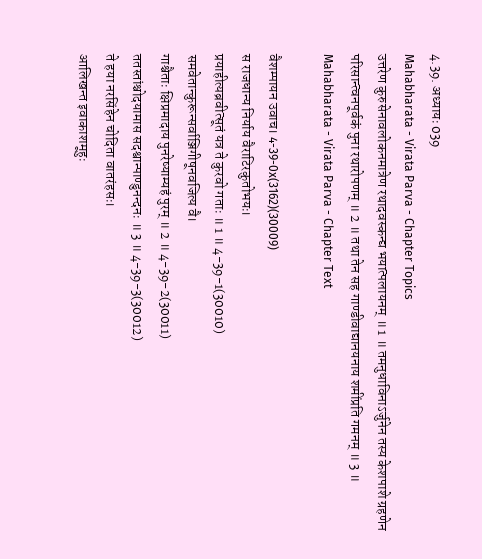4.39. अध्यायः 039
Mahabharata - Virata Parva - Chapter Topics
उत्तरेण कुरुसेनावलोकनमात्रेण रथादवस्कन्द्य भयात्पलायनम् ॥ 1 ॥ तमनुधाविनाऽर्जुनेन तस्य केशपाशे ग्रहणेन परिसान्त्वनपूर्वकं पुना रथारोपणम् ॥ 2 ॥ तथा तेन सह गाण्डीवाद्यानयनाय शमींप्रति गमनम् ॥ 3 ॥
Mahabharata - Virata Parva - Chapter Text

वैशम्पायन उवाच। 4-39-0x(3162)(30009)
स राजधान्य निर्याय वैराटिरकुतोभयः।
प्रयाहीत्यब्रवीत्सूतं यत्र ते कुरवो गताः ॥ 1 ॥ 4-39-1(30010)
समवेतान्कुरून्सर्वाञ्जिगीषूनवजित्य वै।
गाश्चैताः क्षिप्रमादाय पुनरेष्याम्यहं पुरम् ॥ 2 ॥ 4-39-2(30011)
ततस्तांश्चोदयामास सदश्वान्पाण्डुनन्दनः ॥ 3 ॥ 4-39-3(30012)
ते हया नरसिंहेन चोदिता वातरंहसः।
आलिखन्त इवाकाशमूहुः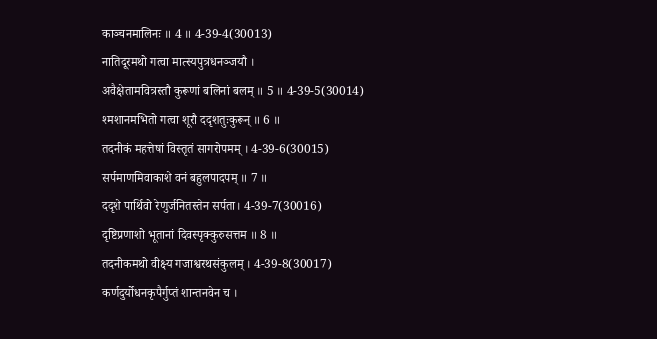काञ्चनमालिनः ॥ 4 ॥ 4-39-4(30013)
नातिदूरमथो गत्वा मात्स्यपुत्रधनञ्जयौ ।
अवैक्षेतामवित्रस्तौ कुरूणां बलिनां बलम् ॥ 5 ॥ 4-39-5(30014)
श्मशानमभितो गत्वा शूरौ ददृशतुःकुरून् ॥ 6 ॥
तदनीकं महत्तेषां विस्तृतं सागरोपमम् । 4-39-6(30015)
सर्पमाणमिवाकाशे वनं बहुलपादपम् ॥ 7 ॥
ददृशे पार्थिवो रेणुर्जनितस्तेन सर्पता। 4-39-7(30016)
दृष्टिप्रणाशो भूतानां दिवस्पृक्कुरुसत्तम ॥ 8 ॥
तदनीकमथो वीक्ष्य गजाश्वरथसंकुलम् । 4-39-8(30017)
कर्णदुर्योधनकृपैर्गुप्तं शान्तनवेन च ।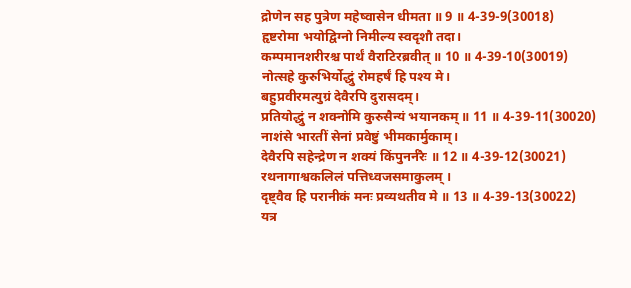द्रोणेन सह पुत्रेण महेष्वासेन धीमता ॥ 9 ॥ 4-39-9(30018)
हृष्टरोमा भयोद्विग्नो निमील्य स्वदृशौ तदा।
कम्पमानशरीरश्च पार्थं वैराटिरब्रवीत् ॥ 10 ॥ 4-39-10(30019)
नोत्सहे कुरुभिर्योद्धुं रोमहर्षं हि पश्य मे।
बहुप्रवीरमत्युग्रं देवैरपि दुरासदम्।
प्रतियोद्धुं न शक्नोमि कुरुसैन्यं भयानकम् ॥ 11 ॥ 4-39-11(30020)
नाशंसे भारतीं सेनां प्रवेष्टुं भीमकार्मुकाम्।
देवैरपि सहेन्द्रेण न शक्यं किंपुनर्नरैः ॥ 12 ॥ 4-39-12(30021)
रथनागाश्वकलिलं पत्तिध्वजसमाकुलम् ।
दृष्ट्वैव हि परानीकं मनः प्रव्यथतीव मे ॥ 13 ॥ 4-39-13(30022)
यत्र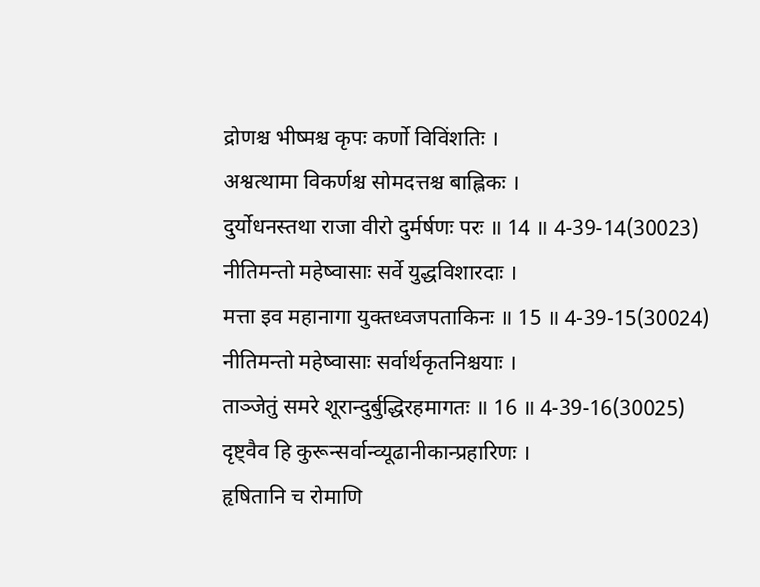द्रोणश्च भीष्मश्च कृपः कर्णो विविंशतिः ।
अश्वत्थामा विकर्णश्च सोमदत्तश्च बाह्लिकः ।
दुर्योधनस्तथा राजा वीरो दुर्मर्षणः परः ॥ 14 ॥ 4-39-14(30023)
नीतिमन्तो महेष्वासाः सर्वे युद्धविशारदाः ।
मत्ता इव महानागा युक्तध्वजपताकिनः ॥ 15 ॥ 4-39-15(30024)
नीतिमन्तो महेष्वासाः सर्वार्थकृतनिश्चयाः ।
ताञ्जेतुं समरे शूरान्दुर्बुद्धिरहमागतः ॥ 16 ॥ 4-39-16(30025)
दृष्ट्वैव हि कुरून्सर्वान्व्यूढानीकान्प्रहारिणः ।
हृषितानि च रोमाणि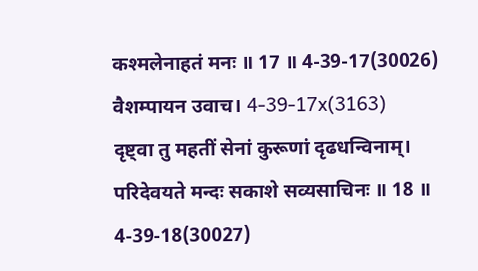कश्मलेनाहतं मनः ॥ 17 ॥ 4-39-17(30026)
वैशम्पायन उवाच। 4-39-17x(3163)
दृष्ट्वा तु महतीं सेनां कुरूणां दृढधन्विनाम्।
परिदेवयते मन्दः सकाशे सव्यसाचिनः ॥ 18 ॥ 4-39-18(30027)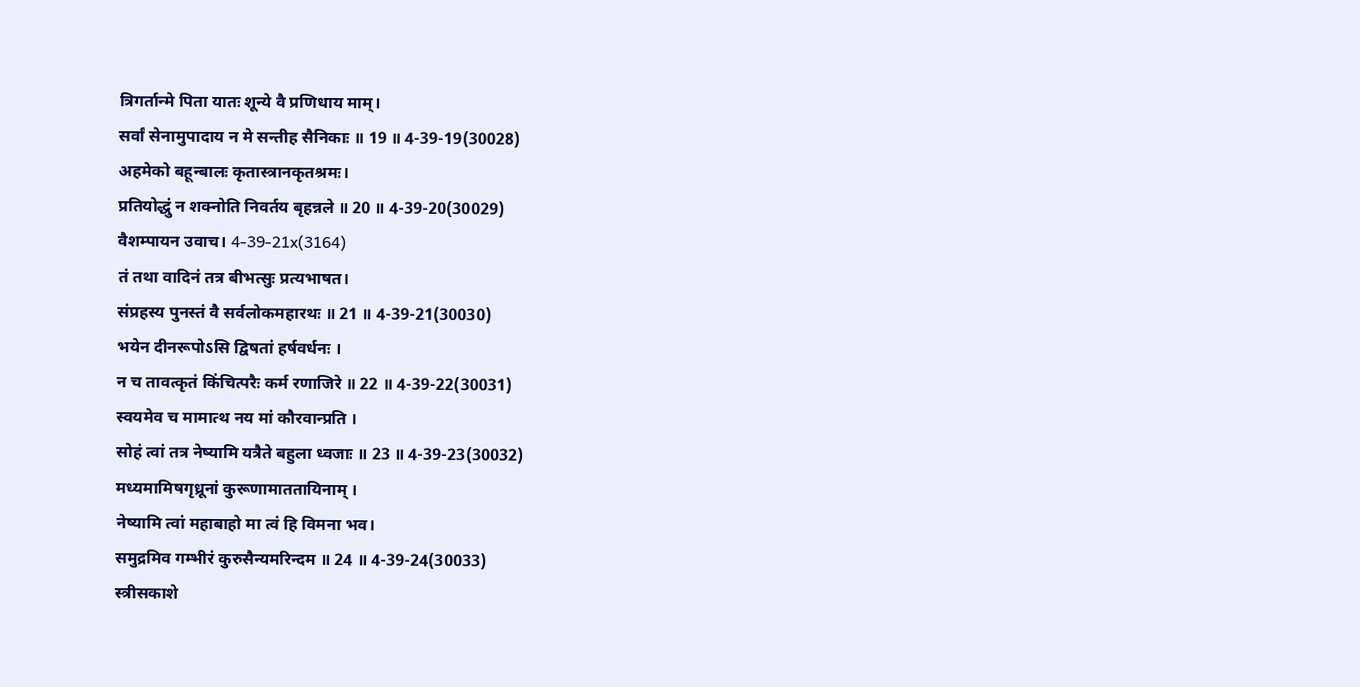त्रिगर्तान्मे पिता यातः शून्ये वै प्रणिधाय माम्।
सर्वां सेनामुपादाय न मे सन्तीह सैनिकाः ॥ 19 ॥ 4-39-19(30028)
अहमेको बहून्बालः कृतास्त्रानकृतश्रमः।
प्रतियोद्धुं न शक्नोति निवर्तय बृहन्नले ॥ 20 ॥ 4-39-20(30029)
वैशम्पायन उवाच। 4-39-21x(3164)
तं तथा वादिनं तत्र बीभत्सुः प्रत्यभाषत।
संप्रहस्य पुनस्तं वै सर्वलोकमहारथः ॥ 21 ॥ 4-39-21(30030)
भयेन दीनरूपोऽसि द्विषतां हर्षवर्धनः ।
न च तावत्कृतं किंचित्परैः कर्म रणाजिरे ॥ 22 ॥ 4-39-22(30031)
स्वयमेव च मामात्थ नय मां कौरवान्प्रति ।
सोहं त्वां तत्र नेष्यामि यत्रैते बहुला ध्वजाः ॥ 23 ॥ 4-39-23(30032)
मध्यमामिषगृध्रूनां कुरूणामाततायिनाम् ।
नेष्यामि त्वां महाबाहो मा त्वं हि विमना भव।
समुद्रमिव गम्भीरं कुरुसैन्यमरिन्दम ॥ 24 ॥ 4-39-24(30033)
स्त्रीसकाशे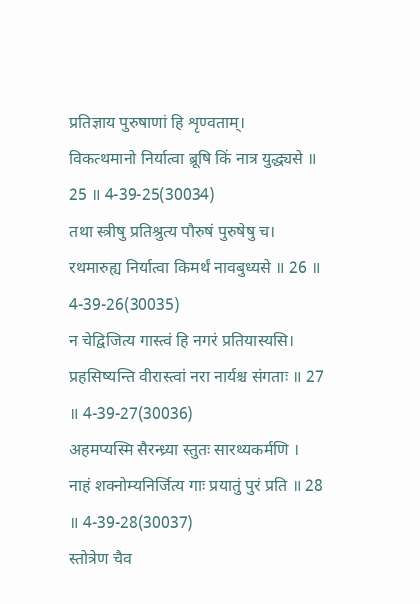प्रतिज्ञाय पुरुषाणां हि शृण्वताम्।
विकत्थमानो निर्यात्वा ब्रूषि किं नात्र युद्ध्यसे ॥ 25 ॥ 4-39-25(30034)
तथा स्त्रीषु प्रतिश्रुत्य पौरुषं पुरुषेषु च।
रथमारुह्य निर्यात्वा किमर्थं नावबुध्यसे ॥ 26 ॥ 4-39-26(30035)
न चेद्विजित्य गास्त्वं हि नगरं प्रतियास्यसि।
प्रहसिष्यन्ति वीरास्त्वां नरा नार्यश्च संगताः ॥ 27 ॥ 4-39-27(30036)
अहमप्यस्मि सैरन्ध्र्या स्तुतः सारथ्यकर्मणि ।
नाहं शक्नोम्यनिर्जित्य गाः प्रयातुं पुरं प्रति ॥ 28 ॥ 4-39-28(30037)
स्तोत्रेण चैव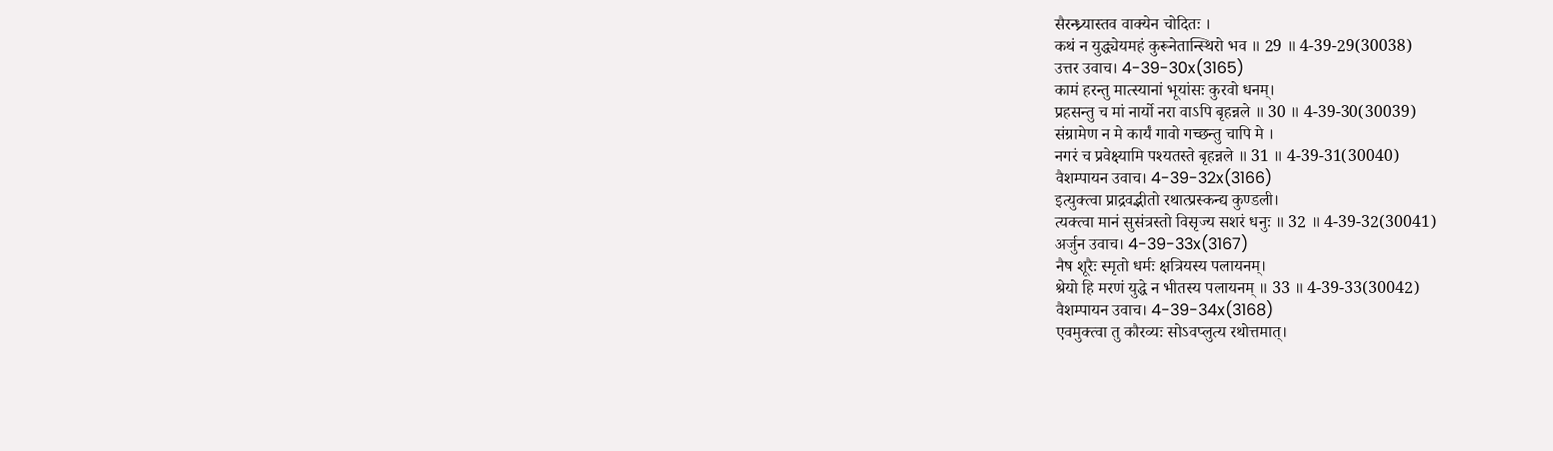सैरन्ध्र्यास्तव वाक्येन चोदितः ।
कथं न युद्ध्येयमहं कुरूनेतान्स्थिरो भव ॥ 29 ॥ 4-39-29(30038)
उत्तर उवाच। 4-39-30x(3165)
कामं हरन्तु मात्स्यानां भूयांसः कुरवो धनम्।
प्रहसन्तु च मां नार्यो नरा वाऽपि बृहन्नले ॥ 30 ॥ 4-39-30(30039)
संग्रामेण न मे कार्यं गावो गच्छन्तु चापि मे ।
नगरं च प्रवेक्ष्यामि पश्यतस्ते बृहन्नले ॥ 31 ॥ 4-39-31(30040)
वैशम्पायन उवाच। 4-39-32x(3166)
इत्युक्त्वा प्राद्रवद्भीतो रथात्प्रस्कन्द्य कुण्डली।
त्यक्त्वा मानं सुसंत्रस्तो विसृज्य सशरं धनुः ॥ 32 ॥ 4-39-32(30041)
अर्जुन उवाच। 4-39-33x(3167)
नैष शूरैः स्मृतो धर्मः क्षत्रियस्य पलायनम्।
श्रेयो हि मरणं युद्धे न भीतस्य पलायनम् ॥ 33 ॥ 4-39-33(30042)
वैशम्पायन उवाच। 4-39-34x(3168)
एवमुक्त्वा तु कौरव्यः सोऽवप्लुत्य रथोत्तमात्।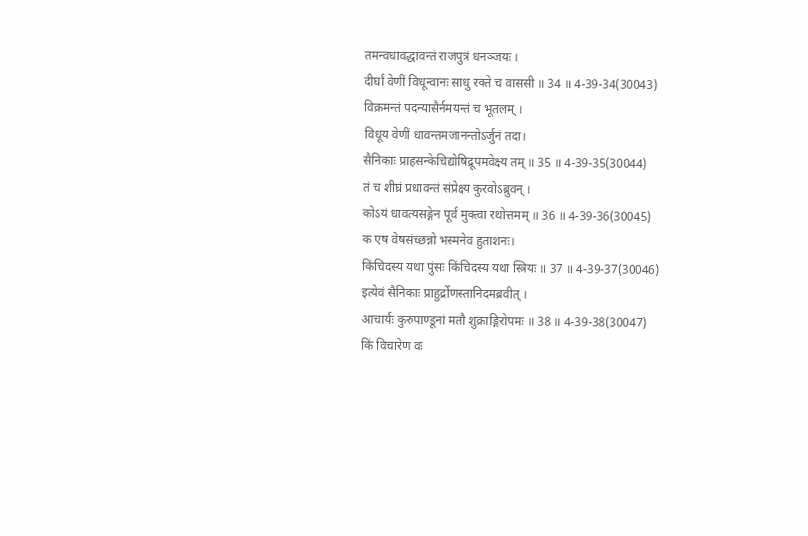तमन्वधावद्धावन्तं राजपुत्रं धनञ्जयः ।
दीर्घां वेणीं विधून्वानः साधु रक्ते च वाससी ॥ 34 ॥ 4-39-34(30043)
विक्रमन्तं पदन्यासैर्नमयन्तं च भूतलम् ।
विधूय वेणीं धावन्तमजानन्तोऽर्जुनं तदा।
सैनिकाः प्राहसन्केचिद्योषिद्रूपमवेक्ष्य तम् ॥ 35 ॥ 4-39-35(30044)
तं च शीघ्रं प्रधावन्तं संप्रेक्ष्य कुरवोऽब्रुवन् ।
कोऽयं धावत्यसङ्गेन पूर्वं मुक्त्वा रथोत्तमम् ॥ 36 ॥ 4-39-36(30045)
क एष वेषसंच्छन्नो भस्मनेव हुताशनः।
किंचिदस्य यथा पुंसः किंचिदस्य यथा स्त्रियः ॥ 37 ॥ 4-39-37(30046)
इत्येवं सैनिकाः प्राहुर्द्रोणस्तानिदमब्रवीत् ।
आचार्यः कुरुपाण्डूनां मतौ शुक्राङ्गिरोपमः ॥ 38 ॥ 4-39-38(30047)
किं विचारेण वः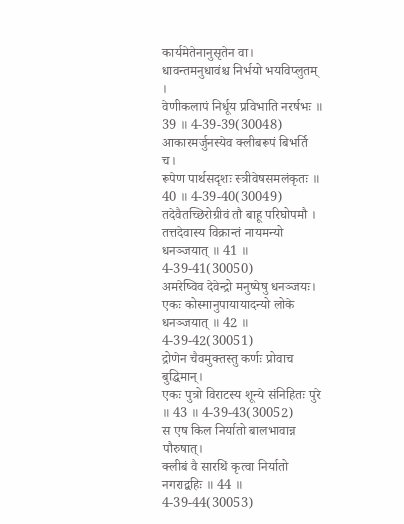कार्यमेतेनानुसृतेन वा।
धावन्तमनुधावंश्च निर्भयो भयविप्लुतम् ।
वेणीकलापं निर्धूय प्रविभाति नरर्षभः ॥ 39 ॥ 4-39-39(30048)
आकारमर्जुनस्येव क्लीबरूपं बिभर्ति च।
रूपेण पार्थसदृशः स्त्रीवेषसमलंकृतः ॥ 40 ॥ 4-39-40(30049)
तदेवैतच्छिरोग्रीवं तौ बाहू परिघोपमौ ।
तत्तदेवास्य विक्रान्तं नायमन्यो धनञ्जयात् ॥ 41 ॥ 4-39-41(30050)
अमरेष्विव देवेन्द्रो मनुष्येषु धनञ्जयः।
एकः कोस्मानुपायायादन्यो लोके धनञ्जयात् ॥ 42 ॥ 4-39-42(30051)
द्रोणेन चैवमुक्तस्तु कर्णः प्रोवाच बुद्धिमान्।
एकः पुत्रो विराटस्य शून्ये संनिहितः पुरे ॥ 43 ॥ 4-39-43(30052)
स एष किल निर्यातो बालभावान्न पौरुषात्।
क्लीबं वै सारथिं कृत्वा निर्यातो नगराद्बहिः ॥ 44 ॥ 4-39-44(30053)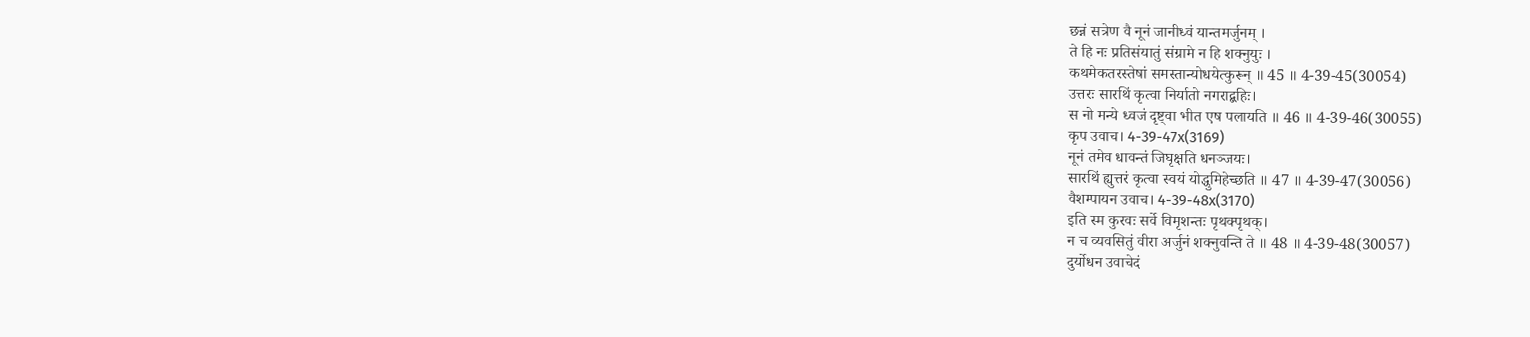छन्नं सत्रेण वै नूनं जानीध्वं यान्तमर्जुनम् ।
ते हि नः प्रतिसंयातुं संग्रामे न हि शक्नुयुः ।
कथमेकतरस्तेषां समस्तान्योधयेत्कुरून् ॥ 45 ॥ 4-39-45(30054)
उत्तरः सारथिं कृत्वा निर्यातो नगराद्बहिः।
स नो मन्ये ध्वजं दृष्ट्वा भीत एष पलायति ॥ 46 ॥ 4-39-46(30055)
कृप उवाच। 4-39-47x(3169)
नूनं तमेव धावन्तं जिघृक्षति धनञ्जयः।
सारथिं ह्युत्तरं कृत्वा स्वयं योद्धुमिहेच्छति ॥ 47 ॥ 4-39-47(30056)
वैशम्पायन उवाच। 4-39-48x(3170)
इति स्म कुरवः सर्वे विमृशन्तः पृथक्पृथक्।
न च व्यवसितुं वीरा अर्जुनं शक्नुवन्ति ते ॥ 48 ॥ 4-39-48(30057)
दुर्योधन उवाचेदं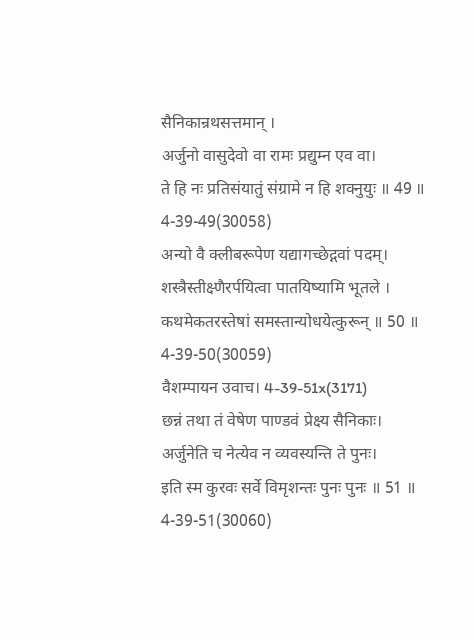सैनिकान्रथसत्तमान् ।
अर्जुनो वासुदेवो वा रामः प्रद्युम्न एव वा।
ते हि नः प्रतिसंयातुं संग्रामे न हि शक्नुयुः ॥ 49 ॥ 4-39-49(30058)
अन्यो वै क्लीबरूपेण यद्यागच्छेद्गवां पदम्।
शस्त्रैस्तीक्ष्णैरर्पयित्वा पातयिष्यामि भूतले ।
कथमेकतरस्तेषां समस्तान्योधयेत्कुरून् ॥ 50 ॥ 4-39-50(30059)
वैशम्पायन उवाच। 4-39-51x(3171)
छन्नं तथा तं वेषेण पाण्डवं प्रेक्ष्य सैनिकाः।
अर्जुनेति च नेत्येव न व्यवस्यन्ति ते पुनः।
इति स्म कुरवः सर्वे विमृशन्तः पुनः पुनः ॥ 51 ॥ 4-39-51(30060)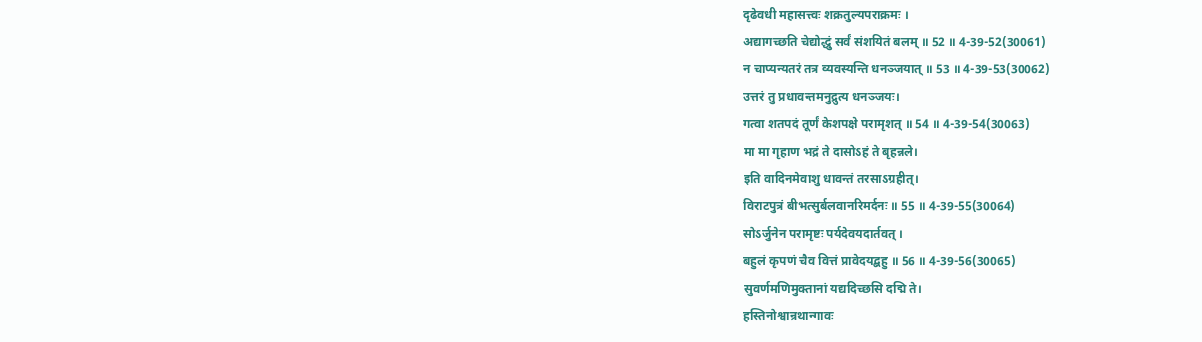दृढेवधी महासत्त्वः शक्रतुल्यपराक्रमः ।
अद्यागच्छति चेद्योद्धुं सर्वं संशयितं बलम् ॥ 52 ॥ 4-39-52(30061)
न चाप्यन्यतरं तत्र व्यवस्यन्ति धनञ्जयात् ॥ 53 ॥ 4-39-53(30062)
उत्तरं तु प्रधावन्तमनुद्रुत्य धनञ्जयः।
गत्वा शतपदं तूर्णं केशपक्षे परामृशत् ॥ 54 ॥ 4-39-54(30063)
मा मा गृहाण भद्रं ते दासोऽहं ते बृहन्नले।
इति वादिनमेवाशु धावन्तं तरसाऽग्रहीत्।
विराटपुत्रं बीभत्सुर्बलवानरिमर्दनः ॥ 55 ॥ 4-39-55(30064)
सोऽर्जुनेन परामृष्टः पर्यदेवयदार्तवत् ।
बहुलं कृपणं चैव वित्तं प्रावेदयद्बहु ॥ 56 ॥ 4-39-56(30065)
सुवर्णमणिमुक्तानां यद्यदिच्छसि दद्मि ते।
हस्तिनोश्वान्रथान्गावः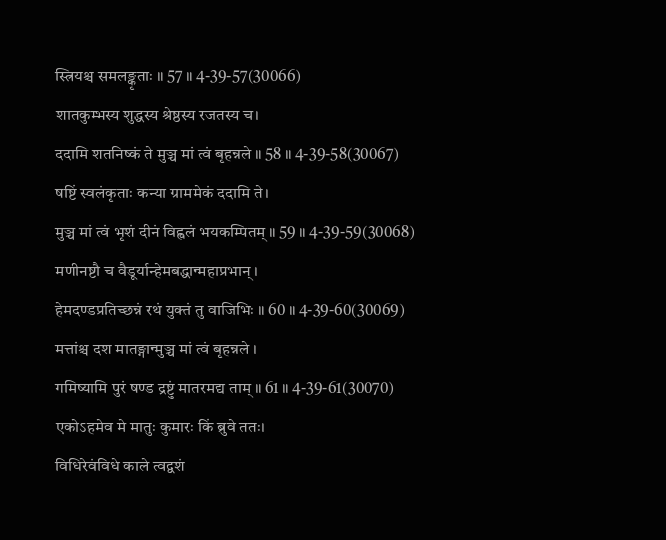स्त्रियश्च समलङ्कृताः ॥ 57 ॥ 4-39-57(30066)
शातकुम्भस्य शुद्धस्य श्रेष्ठस्य रजतस्य च।
ददामि शतनिष्कं ते मुञ्च मां त्वं बृहन्नले ॥ 58 ॥ 4-39-58(30067)
षष्टिं स्वलंकृताः कन्या ग्राममेकं ददामि ते।
मुञ्च मां त्वं भृशं दीनं विह्वलं भयकम्पितम् ॥ 59 ॥ 4-39-59(30068)
मणीनष्टौ च वैडूर्यान्हेमबद्धान्महाप्रभान्।
हेमदण्डप्रतिच्छन्नं रथं युक्तं तु वाजिभिः ॥ 60 ॥ 4-39-60(30069)
मत्तांश्च दश मातङ्गान्मुञ्च मां त्वं बृहन्नले ।
गमिष्यामि पुरं षण्ड द्रष्टुं मातरमद्य ताम् ॥ 61 ॥ 4-39-61(30070)
एकोऽहमेव मे मातुः कुमारः किं ब्रुवे ततः।
विधिरेवंविधे काले त्वद्वशं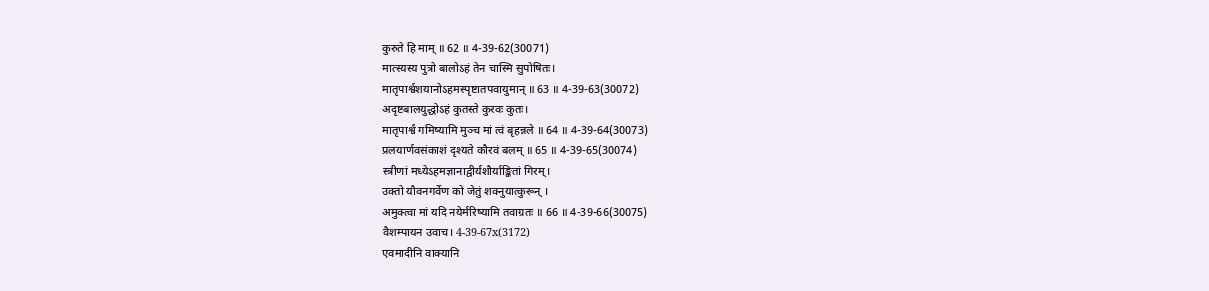कुरुते हि माम् ॥ 62 ॥ 4-39-62(30071)
मात्स्यस्य पुत्रो बालोऽहं तेन चास्मि सुपोषितः।
मातृपार्श्वशयानोऽहमस्पृष्टातपवायुमान् ॥ 63 ॥ 4-39-63(30072)
अदृष्टबालयुद्धोऽहं कुतस्ते कुरवः कुतः।
मातृपार्श्वं गमिष्यामि मुञ्च मां त्वं बृहन्नले ॥ 64 ॥ 4-39-64(30073)
प्रलयार्णवसंकाशं दृश्यते कौरवं बलम् ॥ 65 ॥ 4-39-65(30074)
स्त्रीणां मध्येऽहमज्ञानाद्वीर्यशौर्याङ्कितां गिरम्।
उक्तो यौवनगर्वेण को जेतुं शक्नुयात्कुरून् ।
अमुक्त्वा मां यदि नयेर्मरिष्यामि तवाग्रतः ॥ 66 ॥ 4-39-66(30075)
वैशम्पायन उवाच। 4-39-67x(3172)
एवमादीनि वाक्यानि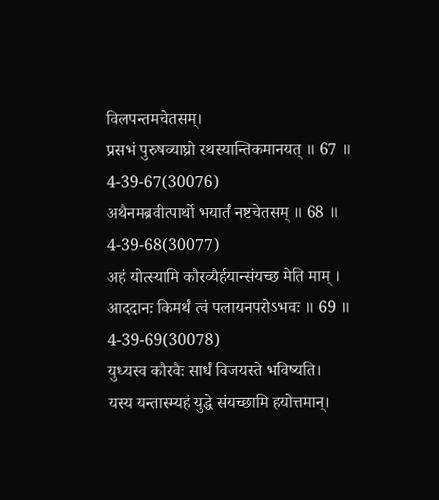विलपन्तमचेतसम्।
प्रसभं पुरुषव्याघ्रो रथस्यान्तिकमानयत् ॥ 67 ॥ 4-39-67(30076)
अथैनमब्रवीत्पार्थो भयार्तं नष्टचेतसम् ॥ 68 ॥ 4-39-68(30077)
अहं योत्स्यामि कौरव्यैर्हयान्संयच्छ मेति माम् ।
आददानः किमर्थं त्वं पलायनपरोऽभवः ॥ 69 ॥ 4-39-69(30078)
युध्यस्व कौरवैः सार्धं विजयस्ते भविष्यति।
यस्य यन्तास्म्यहं युद्धे संयच्छामि हयोत्तमान्।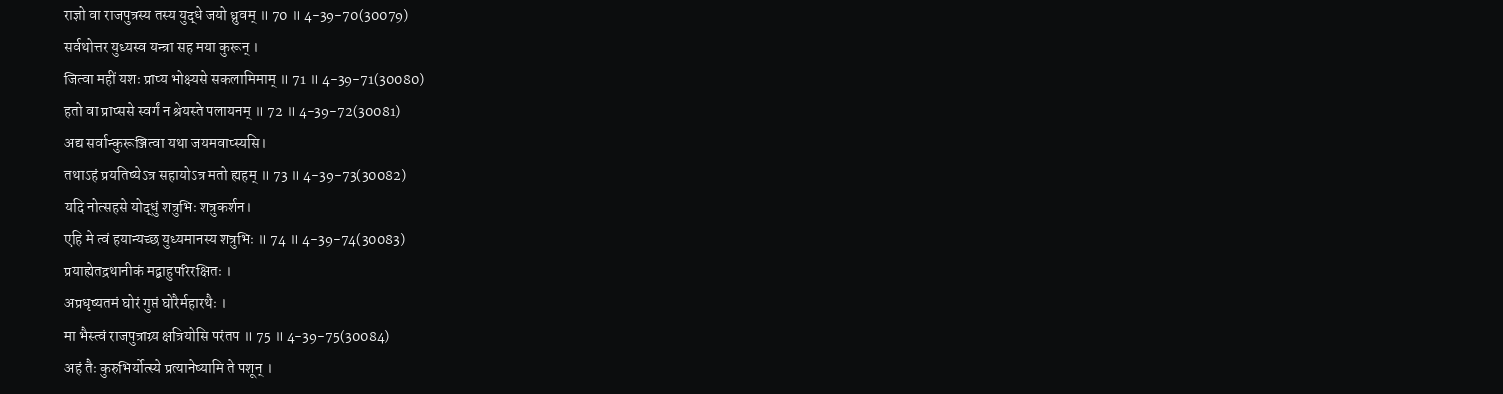राज्ञो वा राजपुत्रस्य तस्य युद्धे जयो ध्रुवम् ॥ 70 ॥ 4-39-70(30079)
सर्वथोत्तर युध्यस्व यन्त्रा सह मया कुरून् ।
जित्वा महीं यशः प्राप्य भोक्ष्यसे सकलामिमाम् ॥ 71 ॥ 4-39-71(30080)
हतो वा प्राप्ससे स्वर्गं न श्रेयस्ते पलायनम् ॥ 72 ॥ 4-39-72(30081)
अद्य सर्वान्कुरूञ्जित्वा यथा जयमवाप्स्यसि।
तथाऽहं प्रयतिष्येऽत्र सहायोऽत्र मतो ह्यहम् ॥ 73 ॥ 4-39-73(30082)
यदि नोत्सहसे योद्धुं शत्रुभिः शत्रुकर्शन।
एहि मे त्वं हयान्यच्छ युध्यमानस्य शत्रुभिः ॥ 74 ॥ 4-39-74(30083)
प्रयाह्येतद्रथानीकं मद्बाहुपरिरक्षितः ।
अप्रधृष्यतमं घोरं गुप्तं घोरैर्महारथैः ।
मा भैस्त्वं राजपुत्राग्र्य क्षत्रियोसि परंतप ॥ 75 ॥ 4-39-75(30084)
अहं तैः कुरुभिर्योत्स्ये प्रत्यानेष्यामि ते पशून् ।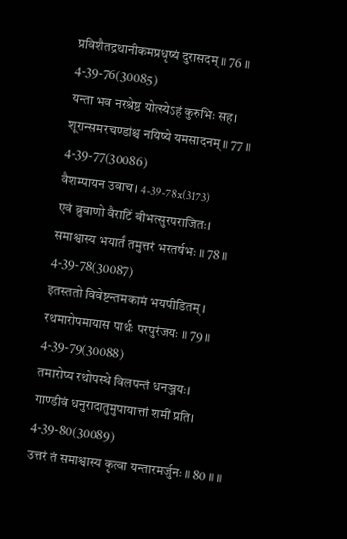प्रविशैतद्रथानीकमप्रधृष्यं दुरासदम् ॥ 76 ॥ 4-39-76(30085)
यन्ता भव नरश्रेष्ठ योत्स्येऽहं कुरुभिः सह।
शूरान्समरचण्डांश्च नयिष्ये यमसादनम् ॥ 77 ॥ 4-39-77(30086)
वैशम्पायन उवाच। 4-39-78x(3173)
एवं ब्रुवाणो वैराटिं बीभत्सुरपराजितः।
समाश्वास्य भयार्तं तमुत्तरं भरतर्षभः ॥ 78 ॥ 4-39-78(30087)
इतस्ततो विवेष्टन्तमकामं भयपीडितम् ।
रथमारोपमायास पार्थः परपुरंजयः ॥ 79 ॥ 4-39-79(30088)
तमारोप्य रथोपस्थे विलपन्तं धनञ्जयः।
गाण्डीवं धनुरादातुमुपायात्तां शमीं प्रति। 4-39-80(30089)
उत्तरं तं समाश्वास्य कृत्वा यन्तारमर्जुनः ॥ 80 ॥ ॥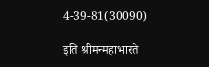4-39-81(30090)

इति श्रीमन्महाभारते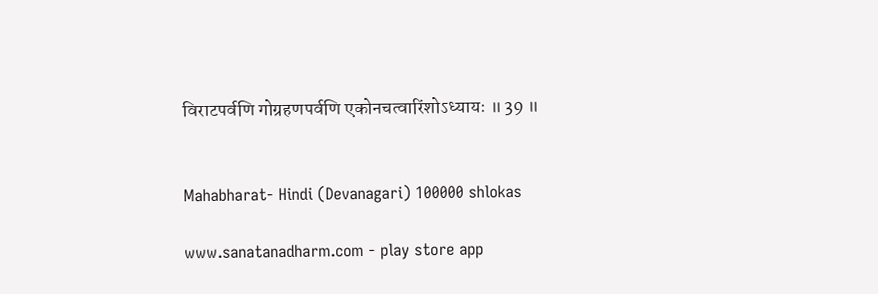विराटपर्वणि गोग्रहणपर्वणि एकोनचत्वारिंशोऽध्यायः ॥ 39 ॥


Mahabharat- Hindi (Devanagari) 100000 shlokas

www.sanatanadharm.com - play store app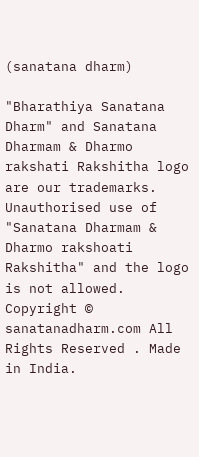(sanatana dharm)

"Bharathiya Sanatana Dharm" and Sanatana Dharmam & Dharmo rakshati Rakshitha logo are our trademarks. Unauthorised use of "Sanatana Dharmam & Dharmo rakshoati Rakshitha" and the logo is not allowed. Copyright © sanatanadharm.com All Rights Reserved . Made in India.